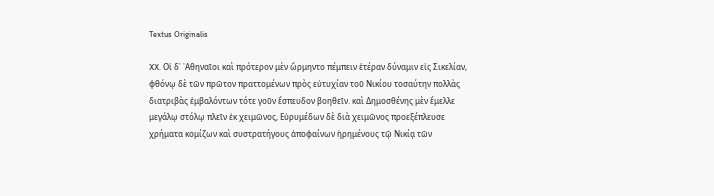Textus Originalis

XX. Οἱ δ᾽ ᾿Αθηναῖοι καὶ πρότερον μὲν ὥρμηντο πέμπειν ἑτέραν δύναμιν εἰς Σικελίαν, φθόνῳ δὲ τῶν πρῶτον πραττομένων πρὸς εὐτυχίαν τοῦ Νικίου τοσαύτην πολλὰς διατριβὰς ἐμβαλόντων τότε γοῦν ἔσπευδον βοηθεῖν. καὶ Δημοσθένης μὲν ἔμελλε μεγάλῳ στόλῳ πλεῖν ἐκ χειμῶνος, Εὐρυμέδων δὲ διὰ χειμῶνος προεξέπλευσε χρήματα κομίζων καὶ συστρατήγους ἀποφαίνων ἡρημένους τῷ Νικίᾳ τῶν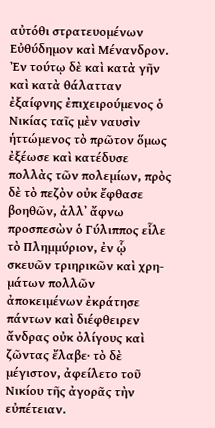αὐτόθι στρατευομένων Εὐθύδημον καὶ Μένανδρον. Ἐν τούτῳ δὲ καὶ κατὰ γῆν καὶ κατὰ θάλατταν ἐξαίφνης ἐπιχειρούμενος ὁ Νικίας ταῖς μὲν ναυσὶν ἡττώμενος τὸ πρῶτον ὅμως ἐξέωσε καὶ κατέδυσε πολλὰς τῶν πολεμίων, πρὸς δὲ τὸ πεζὸν οὐκ ἔφθασε βοηθῶν, ἀλλ᾽ ἄφνω προσπεσὼν ὁ Γύλιππος εἷλε τὸ Πλημμύριον, ἐν ᾧ σκευῶν τριηρικῶν καὶ χρη- μάτων πολλῶν ἀποκειμένων ἐκράτησε πάντων καὶ διέφθειρεν ἄνδρας οὐκ ὀλίγους καὶ ζῶντας ἔλαβε· τὸ δὲ μέγιστον, ἀφείλετο τοῦ Νικίου τῆς ἀγορᾶς τὴν εὐπέτειαν.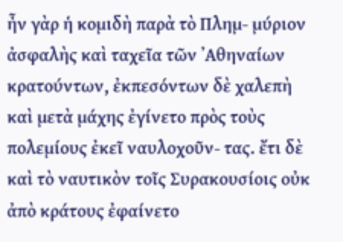ἦν γὰρ ἡ κομιδὴ παρὰ τὸ Πλημ- μύριον ἀσφαλὴς καὶ ταχεῖα τῶν ᾿Αθηναίων κρατούντων, ἐκπεσόντων δὲ χαλεπὴ καὶ μετὰ μάχης ἐγίνετο πρὸς τοὺς πολεμίους ἐκεῖ ναυλοχοῦν- τας. ἔτι δὲ καὶ τὸ ναυτικὸν τοῖς Συρακουσίοις οὐκ ἀπὸ κράτους ἐφαίνετο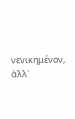νενικημένον, ἀλλ᾽